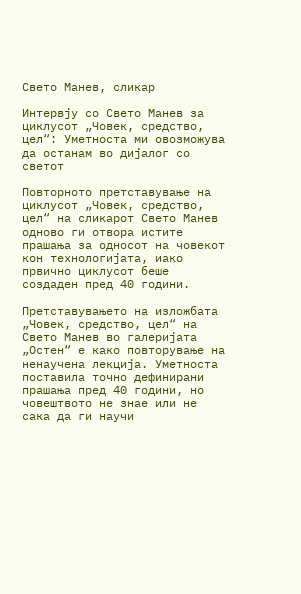Свето Манев, сликар

Интервју со Свето Манев за циклусот „Човек, средство, цел“: Уметноста ми овозможува да останам во дијалог со светот

Повторното претставување на циклусот „Човек, средство, цел“ на сликарот Свето Манев одново ги отвора истите прашања за односот на човекот кон технологијата, иако првично циклусот беше создаден пред 40 години.

Претставувањето на изложбата „Човек, средство, цел“ на Свето Манев во галеријата „Остен“ е како повторување на ненаучена лекција. Уметноста поставила точно дефинирани прашања пред 40 години, но човештвото не знае или не сака да ги научи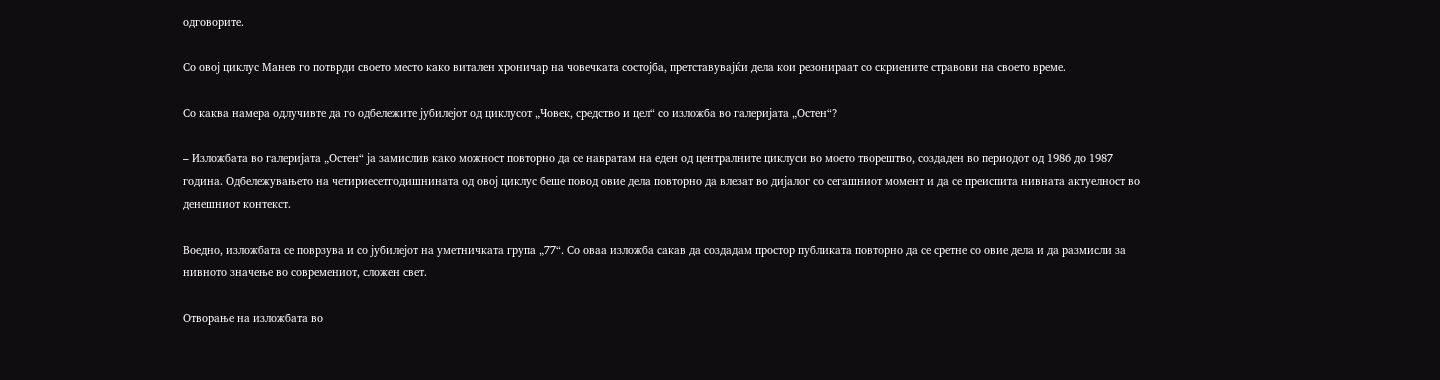одговорите.

Со овој циклус Манев го потврди своето место како витален хроничар на човечката состојба, претставувајќи дела кои резонираат со скриените стравови на своето време.

Со каква намера одлучивте да го одбележите јубилејот од циклусот „Човек, средство и цел“ со изложба во галеријата „Остен“?

– Изложбата во галеријата „Остен“ ја замислив како можност повторно да се навратам на еден од централните циклуси во моето творештво, создаден во периодот од 1986 до 1987 година. Одбележувањето на четириесетгодишнината од овој циклус беше повод овие дела повторно да влезат во дијалог со сегашниот момент и да се преиспита нивната актуелност во денешниот контекст.

Воедно, изложбата се поврзува и со јубилејот на уметничката група „77“. Со оваа изложба сакав да создадам простор публиката повторно да се сретне со овие дела и да размисли за нивното значење во современиот, сложен свет.

Отворање на изложбата во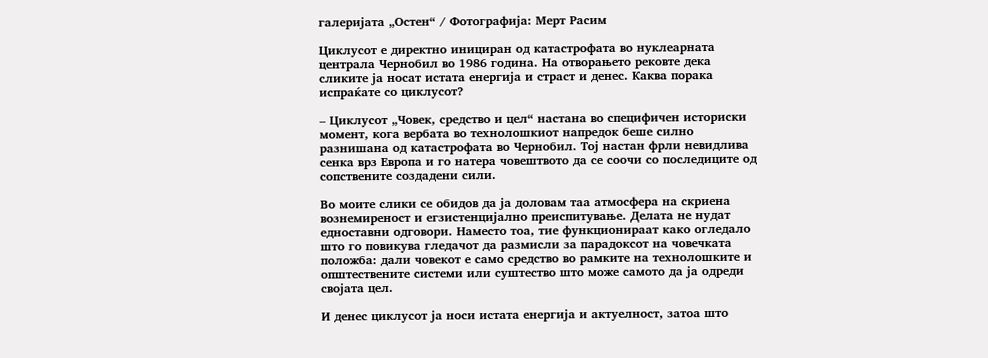галеријата „Остен“ / Фотографија: Мерт Расим

Циклусот е директно инициран од катастрофата во нуклеарната централа Чернобил во 1986 година. На отворањето рековте дека сликите ја носат истата енергија и страст и денес. Каква порака испраќате со циклусот?

– Циклусот „Човек, средство и цел“ настана во специфичен историски момент, кога вербата во технолошкиот напредок беше силно разнишана од катастрофата во Чернобил. Тој настан фрли невидлива сенка врз Европа и го натера човештвото да се соочи со последиците од сопствените создадени сили.

Во моите слики се обидов да ја доловам таа атмосфера на скриена вознемиреност и егзистенцијално преиспитување. Делата не нудат едноставни одговори. Наместо тоа, тие функционираат како огледало што го повикува гледачот да размисли за парадоксот на човечката положба: дали човекот е само средство во рамките на технолошките и општествените системи или суштество што може самото да ја одреди својата цел.

И денес циклусот ја носи истата енергија и актуелност, затоа што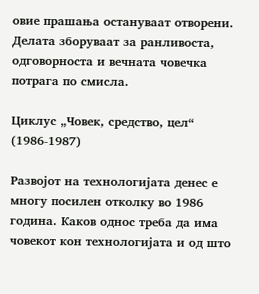овие прашања остануваат отворени. Делата зборуваат за ранливоста, одговорноста и вечната човечка потрага по смисла.

Циклус „Човек, средство, цел“ (1986-1987)

Развојот на технологијата денес е многу посилен отколку во 1986 година. Каков однос треба да има човекот кон технологијата и од што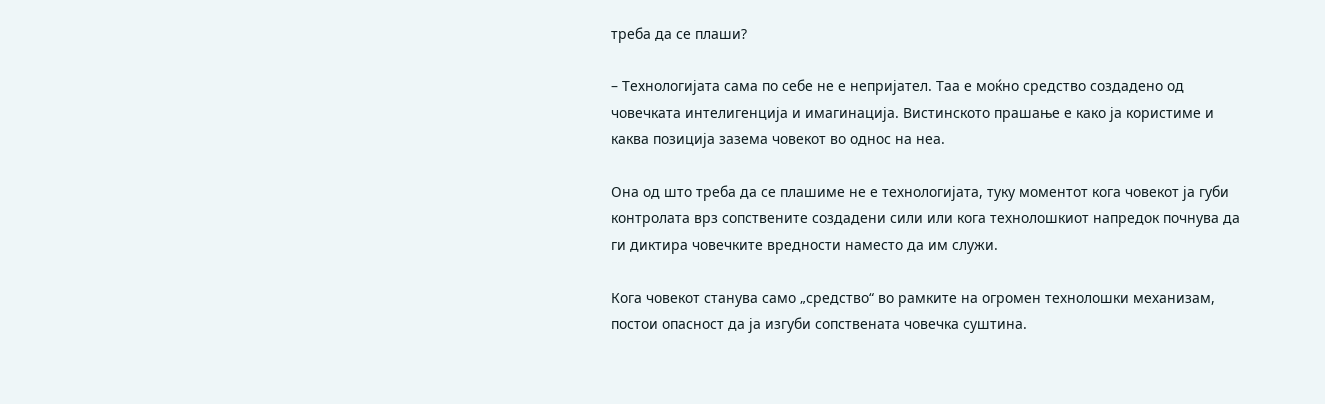треба да се плаши?

– Технологијата сама по себе не е непријател. Таа е моќно средство создадено од човечката интелигенција и имагинација. Вистинското прашање е како ја користиме и каква позиција зазема човекот во однос на неа.

Она од што треба да се плашиме не е технологијата, туку моментот кога човекот ја губи контролата врз сопствените создадени сили или кога технолошкиот напредок почнува да ги диктира човечките вредности наместо да им служи.

Кога човекот станува само „средство“ во рамките на огромен технолошки механизам, постои опасност да ја изгуби сопствената човечка суштина.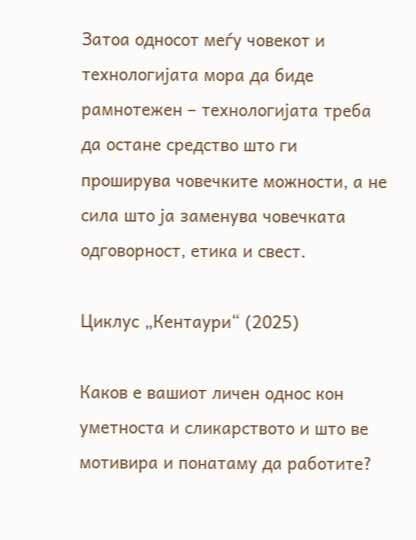Затоа односот меѓу човекот и технологијата мора да биде рамнотежен – технологијата треба да остане средство што ги проширува човечките можности, а не сила што ја заменува човечката одговорност, етика и свест.

Циклус „Кентаури“ (2025)

Каков е вашиот личен однос кон уметноста и сликарството и што ве мотивира и понатаму да работите?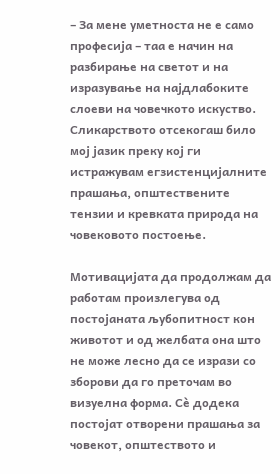– За мене уметноста не е само професија – таа е начин на разбирање на светот и на изразување на најдлабоките слоеви на човечкото искуство. Сликарството отсекогаш било мој јазик преку кој ги истражувам егзистенцијалните прашања, општествените тензии и кревката природа на човековото постоење.

Мотивацијата да продолжам да работам произлегува од постојаната љубопитност кон животот и од желбата она што не може лесно да се изрази со зборови да го преточам во визуелна форма. Сè додека постојат отворени прашања за човекот, општеството и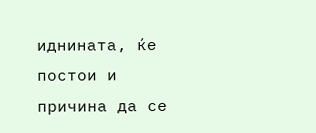иднината, ќе постои и причина да се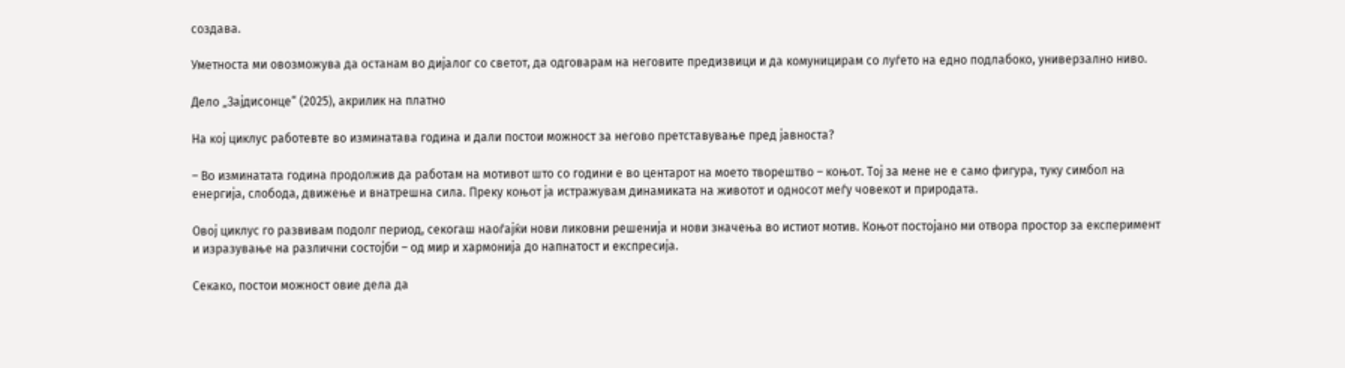создава.

Уметноста ми овозможува да останам во дијалог со светот, да одговарам на неговите предизвици и да комуницирам со луѓето на едно подлабоко, универзално ниво.

Дело „Зајдисонце“ (2025), акрилик на платно

На кој циклус работевте во изминатава година и дали постои можност за негово претставување пред јавноста?

– Во изминатата година продолжив да работам на мотивот што со години е во центарот на моето творештво – коњот. Тој за мене не е само фигура, туку симбол на енергија, слобода, движење и внатрешна сила. Преку коњот ја истражувам динамиката на животот и односот меѓу човекот и природата.

Овој циклус го развивам подолг период, секогаш наоѓајќи нови ликовни решенија и нови значења во истиот мотив. Коњот постојано ми отвора простор за експеримент и изразување на различни состојби – од мир и хармонија до напнатост и експресија.

Секако, постои можност овие дела да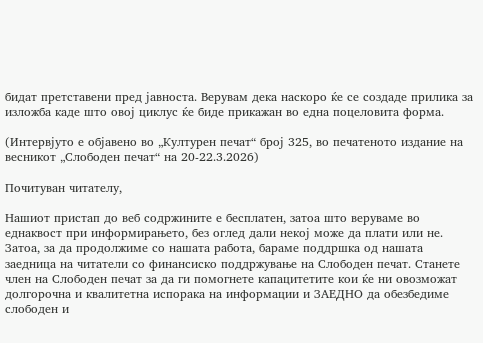бидат претставени пред јавноста. Верувам дека наскоро ќе се создаде прилика за изложба каде што овој циклус ќе биде прикажан во една поцеловита форма.

(Интервјуто е објавено во „Културен печат“ број 325, во печатеното издание на весникот „Слободен печат“ на 20-22.3.2026)

Почитуван читателу,

Нашиот пристап до веб содржините е бесплатен, затоа што веруваме во еднаквост при информирањето, без оглед дали некој може да плати или не. Затоа, за да продолжиме со нашата работа, бараме поддршка од нашата заедница на читатели со финансиско поддржување на Слободен печат. Станете член на Слободен печат за да ги помогнете капацитетите кои ќе ни овозможат долгорочна и квалитетна испорака на информации и ЗАЕДНО да обезбедиме слободен и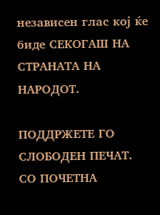независен глас кој ќе биде СЕКОГАШ НА СТРАНАТА НА НАРОДОТ.

ПОДДРЖЕТЕ ГО СЛОБОДЕН ПЕЧАТ.
СО ПОЧЕТНА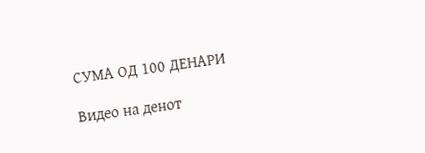СУМА ОД 100 ДЕНАРИ

Видео на денот